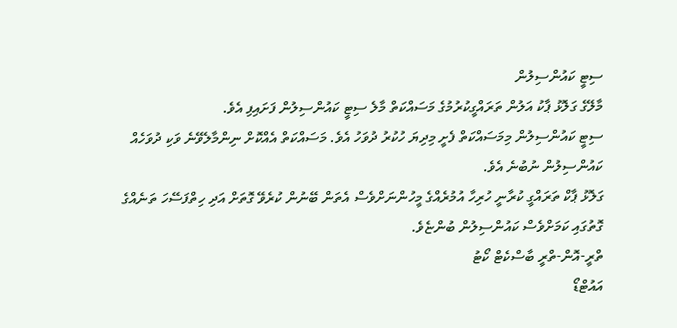ސިޓީ ކައުންސިލުން
މާލޭގެ ގަލޮޅު ޕާކު އަލުން ތަރައްގީކުރުމުގެ މަސައްކަތް މާލެ ސިޓީ ކައުންސިލުން ފަށައިފި އެވެ.
ސިޓީ ކައުންސިލުން މިމަސައްކަތް ފެށީ މިދިޔަ ހުކުރު ދުވަހު އެވެ. މަސައްކަތް އެއްކޮށް ނިންމާލެވޭނެ ވަކި ދުވަހެއް ކައުންސިލުން ނުބުނެ އެވެ.
ގަލޮޅު ޕާކް ތަރައްގީ ކުރާނީ ހުރިހާ އުމުރެއްގެ މީހުންނަށްވެސް އެތަން ބޭނުން ކުރެވޭ ގޮތަށް އަދި ހިތްފަސޭހަ ތަނެއްގެ ގޮތުގައި ކަމަށްވެސް ކައުންސިލުން ބުންޏެވެ.
ތްރީ-އޮން-ތްރީ ބާސްކެޓް ކޯޓު
އައުޓްޑޯ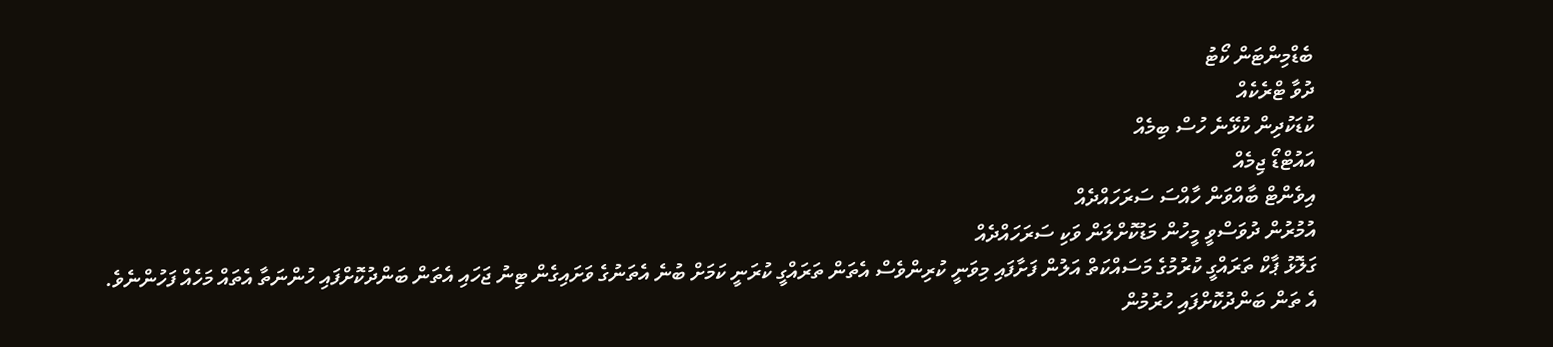ބެޑްމިންޓަން ކޯޓު
ދުވާ ޓްރެކެއް
ކުޑަކުދިން ކުޅޭނެ ހުސް ބިމެއް
އައުޓްޑޯ ޖިމެއް
އިވެންޓް ބާއްވަން ހާއްސަ ސަރަހައްދެއް
އުމުރުން ދުވަސްވީ މީހުން މަޑުކޮށްލަން ވަކި ސަރަހައްދެއް
ގަލޮޅު ޕާކް ތަރައްގީ ކުރުމުގެ މަސައްކަތް އަލުން ފަށާފައި މިވަނީ ކުރިންވެސް އެތަން ތަރައްގީ ކުރަނީ ކަމަށް ބުނެ އެތަނުގެ ވަށައިގެން ޓިނު ޖަހައި އެތަން ބަންދުކޮށްފައި ހުންނަތާ އެތައް މަހެއް ފަހުންނެވެ.
އެ ތަން ބަންދުކޮށްފައި ހުރުމުން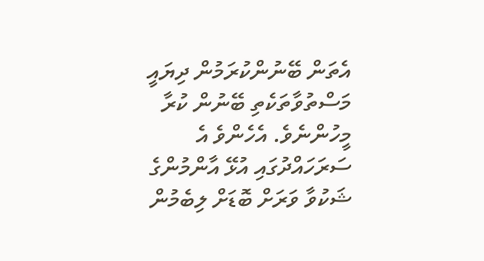އެތަން ބޭނުންކުރަމުން ދިޔައީ މަސްތުވާތަކެތި ބޭނުން ކުރާ މީހުންނެވެ. އެހެންވެ އެ ސަރަހައްދުގައި އުޅޭ އާންމުންގެ ޝަކުވާ ވަރަށް ބޮޑަށް ލިބެމުން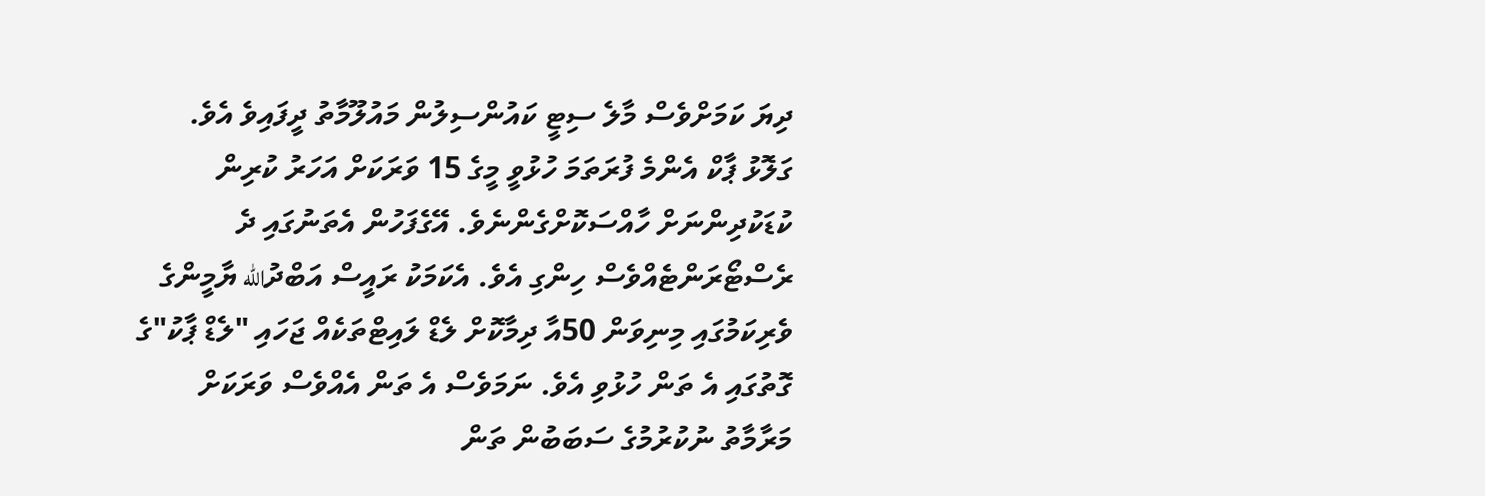ދިޔަ ކަމަށްވެސް މާލެ ސިޓީ ކައުންސިލުން މައުލޫމާތު ދީފައިވެ އެވެ.
ގަލޮޅު ޕާކް އެންމެ ފުރަތަމަ ހުޅުވީ މީގެ 15 ވަރަކަށް އަހަރު ކުރިން ކުޑަކުދިންނަށް ހާއްސަކޮށްގެންނެވެ. އޭގެފަހުން އެތަނުގައި ދެ ރެސްޓޯރަންޓެއްވެސް ހިންގި އެވެ. އެކަމަކު ރައީސް އަބްދުالله ޔާމީންގެ ވެރިކަމުގައި މިނިވަން 50އާ ދިމާކޮށް ލެޑް ލައިޓްތަކެއް ޖަހައި "ލެޑް ޕާކު"ގެ ގޮތުގައި އެ ތަން ހުޅުވި އެވެ. ނަމަވެސް އެ ތަން އެއްވެސް ވަރަކަށް މަރާމާތު ނުކުރުމުގެ ސަބަބުން ތަން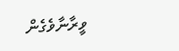ވީރާނާވެގެން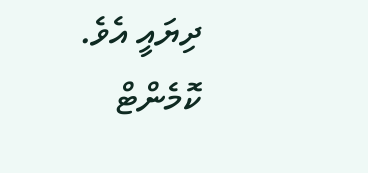ދިޔައީ އެވެ.
ކޮމެންޓް